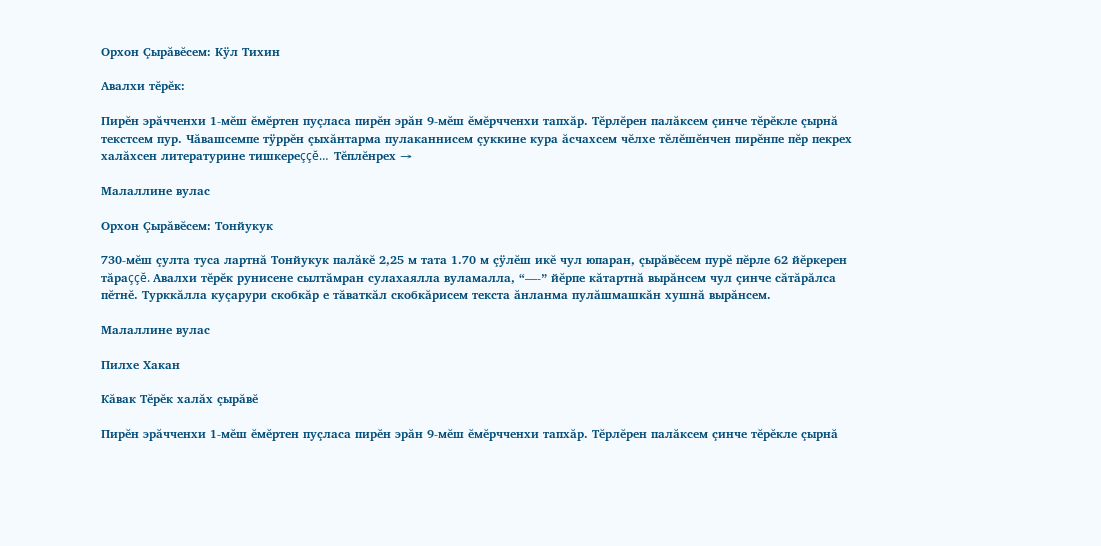Орхон Çырăвĕсем: Kÿл Тихин

Авалхи тĕрĕк:

Пирĕн эрăчченхи 1-мĕш ĕмĕртен пуçласа пирĕн эрăн 9-мĕш ĕмĕрчченхи тапхăр. Тĕрлĕрен палăксем çинче тĕрĕкле çырнă текстсем пур. Чăвашсемпе тÿррĕн çыхăнтарма пулаканнисем çуккине кура ăсчахсем чĕлхе тĕлĕшĕнчен пирĕнпе пĕр пекрех халăхсен литературине тишкереççĕ…  Тĕплĕнрех →

Малаллине вулас

Орхон Çырăвĕсем: Тонйукук

730-мĕш çулта туса лартнă Тонйукук палăкĕ 2,25 м тата 1.70 м çÿлĕш икĕ чул юпаран, çырăвĕсем пурĕ пĕрле 62 йĕркерен тăраççĕ. Авалхи тĕрĕк рунисене сылтăмран сулахаялла вуламалла, “—-” йĕрпе кăтартнă вырăнсем чул çинче сăтăрăлса пĕтнĕ. Турккăлла куçарури скобкăр е тăваткăл скобкăрисем текста ăнланма пулăшмашкăн хушнă вырăнсем.

Малаллине вулас

Пилхе Хакан

Кăвак Тĕрĕк халăх çырăвĕ

Пирĕн эрăчченхи 1-мĕш ĕмĕртен пуçласа пирĕн эрăн 9-мĕш ĕмĕрчченхи тапхăр. Тĕрлĕрен палăксем çинче тĕрĕкле çырнă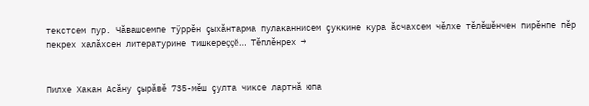текстсем пур. Чăвашсемпе тÿррĕн çыхăнтарма пулаканнисем çуккине кура ăсчахсем чĕлхе тĕлĕшĕнчен пирĕнпе пĕр пекрех халăхсен литературине тишкереççĕ…  Тĕплĕнрех →


Пилхе Хакан Асăну çырăвĕ 735-мĕш çулта чиксе лартнă юпа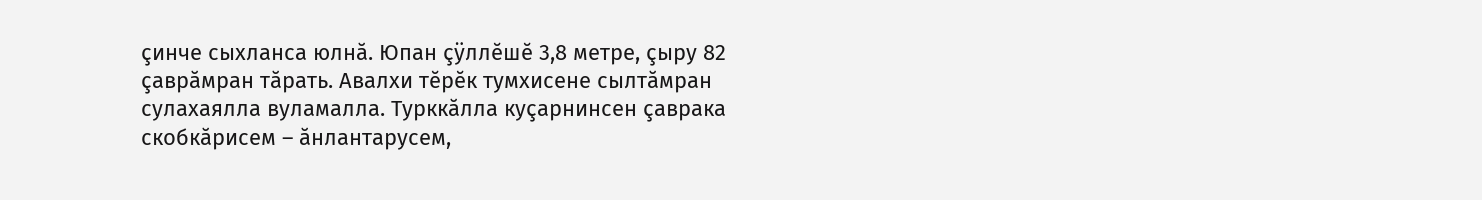çинче сыхланса юлнă. Юпан çÿллĕшĕ 3,8 метре, çыру 82 çаврăмран тăрать. Авалхи тĕрĕк тумхисене сылтăмран сулахаялла вуламалла. Турккăлла куçарнинсен çаврака скобкăрисем – ăнлантарусем,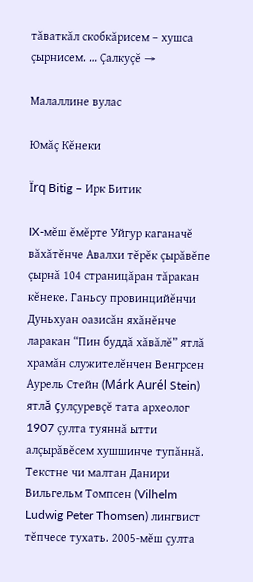тăваткăл скобкăрисем – хушса çырнисем. … Çалкуçĕ →

Малаллине вулас

Юмăç Кĕнеки

Ïrq Bitig – Ирк Битик

IX-мĕш ĕмĕрте Уйгур каганачĕ вăхăтĕнче Авалхи тĕрĕк çырăвĕпе çырнă 104 страницăран тăракан кĕнеке. Ганьсу провинцийĕнчи Дуньхуан оазисăн яхăнĕнче ларакан “Пин буддă хăвăлĕ” ятлă храмăн служителĕнчен Венгрсен Аурель Стейн (Márk Aurél Stein) ятлă çулçуревçĕ тата археолог 1907 çулта туяннă ытти алçырăвĕсем хушшинче тупăннă. Текстне чи малтан Данири Вильгельм Томпсен (Vilhelm Ludwig Peter Thomsen) лингвист тĕпчесе тухать. 2005-мĕш çулта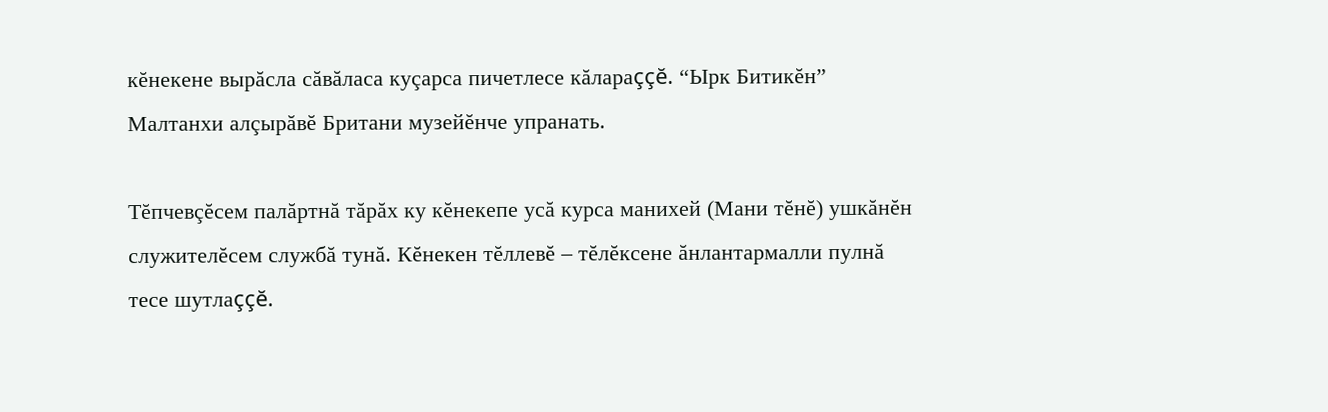кĕнекене вырăсла сăвăласа куçарса пичетлесе кăлараççĕ. “Ырк Битикĕн” Малтанхи алçырăвĕ Британи музейĕнче упранать.

Тĕпчевçĕсем палăртнă тăрăх ку кĕнекепе усă курса манихей (Мани тĕнĕ) ушкăнĕн служителĕсем службă тунă. Кĕнекен тĕллевĕ – тĕлĕксене ăнлантармалли пулнă тесе шутлаççĕ.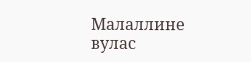Малаллине вулас